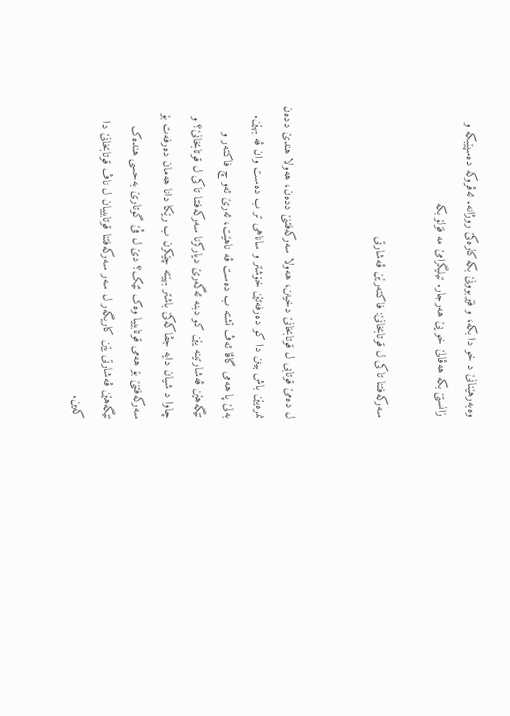وەبەرهێنانێ د خو دا بکە، و فێربوونێ بکە کارەکێ روژانە. ئەڤروکە دەسپێبکە و زانستێ بکە هەڤالێ خو یێ هەرجار. تیلیگرامێ مە فۆلۆ بکە

سەرکەفتنا تاکی ل قوتابخانێ: فاکتەرێن ڤەشارتی


ل دەمێ قوتابی ل قوتابخانێ دخینن، هەولا سەرکەفتنێ ددەن، هەولا هندێ ددەن نمرەیێن باش بینن دا کو دەرفەتێن خۆشتر و ساناهی تر ب دەست وان ڤە بهێن. بەلێ پا هەمی گاڤا ئەڤ تشتە ب دەست ڤە ناهێت، ئەرێ ئەو چ فاکتەر و تێگەهێن ڤەشارتینە یێن کو دبنە ئەگەرێ دیارکرنا سەرکەفتنا تاکی ل قوتابخانێ؟ و چاوا د شیان دایە جڤاکەکێ باشتر بهێتە چێکرن ب رێکا دانا هەمان دەرفەت بۆ سەرکەفتنێ بۆ هەمی قوتابییا وەک ئێک؟ دێ ل ڤێ گوتارێ بەحسی هندەک تێگەهێن ڤەشارتی یێن کاریگەر ل سەر سەرکەفتنا قوتابییان ل ناڤ قوتابخانێ دا کەین.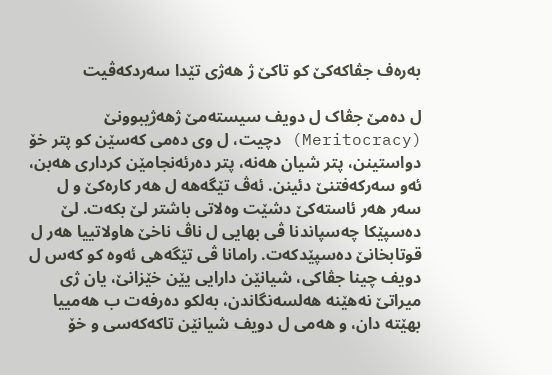بەرەف جڤاکەکێ کو تاکێ ژ هەژی تێدا سەردکەڤیت

ل دەمێ جڤاک ل دویف سیستەمێ ژهەژیبوونێ (Meritocracy) دچیت، ل وی دەمی کەسێن کو پتر خۆ دواستینن، پتر شیان هەنە، پتر دەرئەنجامێن کرداری هەبن، ئەو سەرکەفتنێ دئینن. ئەڤ تێگەهە ل هەر کارەکێ و ل سەر هەر ئاستەکێ دشێت وەلاتی باشتر لێ بکەت. لێ دەسپێکا چەسپاندنا ڤی بهایی ل ناڤ ناخێ هاولاتییا هەر ل قوتابخانێ دەسپێدکەت. رامانا ڤی تێگەهی ئەوە کو کەس ل دویف چینا جڤاکی، شیانێن دارایی یێن خێزانێ، یان ژی میراتێ نەهێنە هەلسەنگاندن، بەلکو دەرفەت ب هەمییا بهێتە دان، و هەمی ل دویف شیانێن تاکەکەسی و خۆ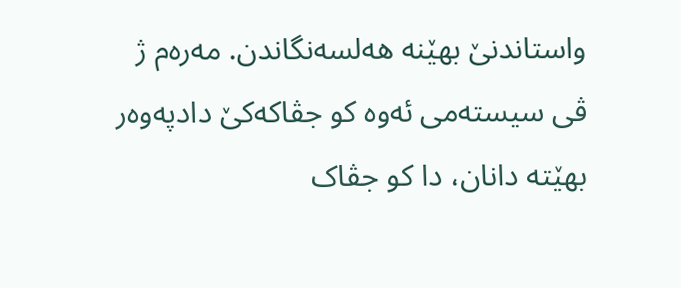واستاندنێ بهێنە هەلسەنگاندن. مەرەم ژ ڤی سیستەمی ئەوە کو جڤاکەکێ دادپەوەر بهێتە دانان، دا کو جڤاک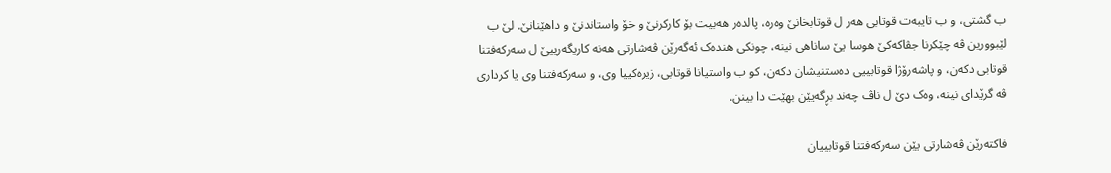ب گشتی، و ب تایبەت قوتابی هەر ل قوتابخانێ وەرە، پالدەر هەبیت بۆ کارکرنێ و خۆ واستاندنێ و داهێنانێ. لێ ب لێبوورین ڤە چێکرنا جڤاکەکێ هوسا یێ ساناهی نینە، چونکی هندەک ئەگەرێن ڤەشارتی هەنە کاریگەرییێ ل سەرکەفتنا قوتابی دکەن، و پاشەرۆژا قوتابییی دەستنیشان دکەن، کو ب واستیانا قوتابی، زیرەکییا وی، و سەرکەفتنا وی یا کرداری ڤە گرێدای نینە، وەک دێ ل ناڤ چەند بڕگەیێن بهێت دا بینن.

فاکتەرێن ڤەشارتی یێن سەرکەفتنا قوتابییان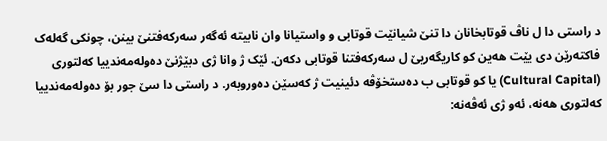د راستی دا ل ناڤ قوتابخانان دا تنێ شیانێت قوتابی و واستیانا وان نابیتە ئەگەر سەرکەفتنێ بینن، چونکی گەلەک فاکتەرێن دی یێت هەین کو کاریگەریێ ل سەرکەفتنا قوتابی دکەن. ئێک ژ وانا ژی دبێژنێ دەولەمەندییا کەلتوری (Cultural Capital) یا کو قوتابی ب دەستخۆڤە دئینیت ژ کەسێن دەوروبەر. د راستی دا سێ جور بۆ دەولەمەندییا کەلتوری هەنە، ئەو ژی ئەڤەنە: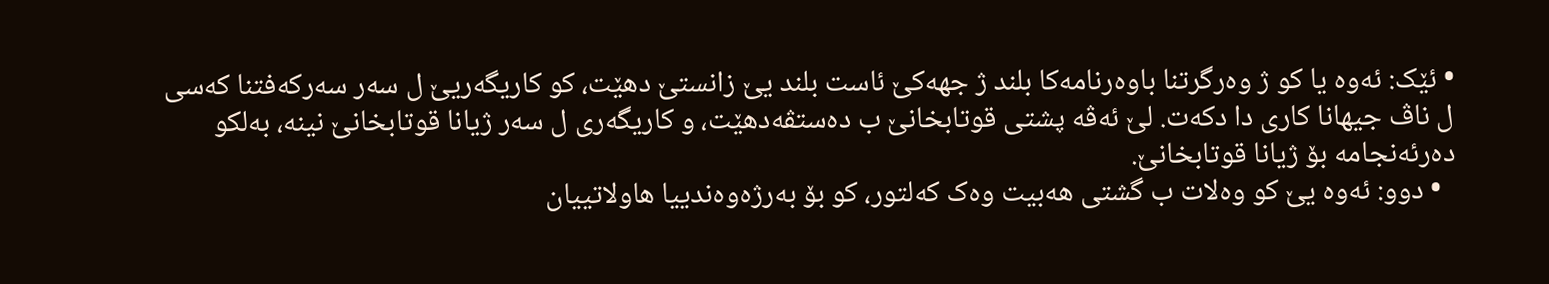• ئێک: ئەوە یا کو ژ وەرگرتنا باوەرنامەکا بلند ژ جهەکێ ئاست بلند یێ زانستێ دهێت، کو کاریگەریێ ل سەر سەرکەفتنا کەسی ل ناڤ جیهانا کاری دا دکەت. لێ ئەڤە پشتی قوتابخانێ ب دەستڤەدهێت، و کاریگەری ل سەر ژیانا قوتابخانێ نینە، بەلکو دەرئەنجامە بۆ ژیانا قوتابخانێ.
  • دوو: ئەوە یێ کو وەلات ب گشتی هەبیت وەک کەلتور، کو بۆ بەرژەوەندییا هاولاتییان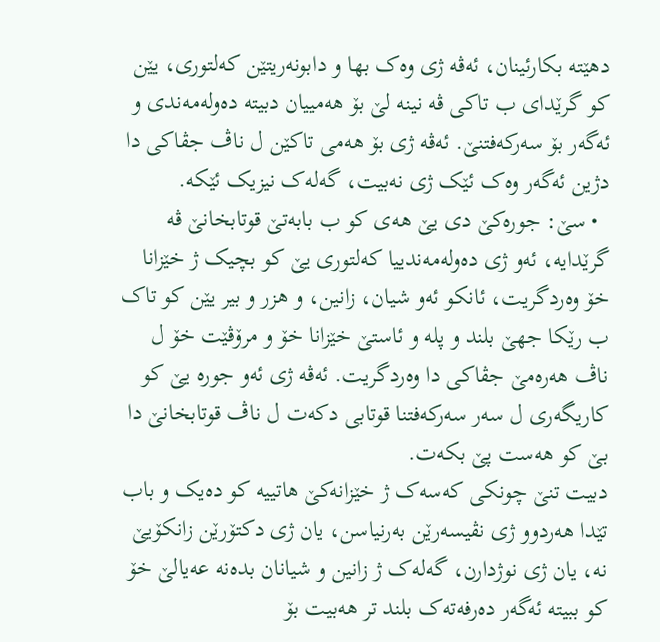دهێتە بکارئینان، ئەڤە ژی وەک بها و دابونەریتێن کەلتوری، یێن کو گرێدای ب تاکی ڤە نینە لێ بۆ هەمییان دبیتە دەولەمەندی و ئەگەر بۆ سەرکەفتنێ. ئەڤە ژی بۆ هەمی تاکێن ل ناڤ جڤاکی دا دژین ئەگەر وەک ئێک ژی نەبیت، گەلەک نیزیک ئێکە.
  • سێ: جورەکێ دی یێ هەی کو ب بابەتێ قوتابخانێ ڤە گرێدایە، ئەو ژی دەولەمەندییا کەلتوری یێ کو بچیک ژ خێزانا خۆ وەردگریت، ئانکو ئەو شیان، زانین، و هزر و بیر یێن کو تاک ب رێکا جهێ بلند و پلە و ئاستێ خێزانا خۆ و مرۆڤێت خۆ ل ناڤ هەرەمێ جڤاکی دا وەردگریت. ئەڤە ژی ئەو جورە یێ کو کاریگەری ل سەر سەرکەفتنا قوتابی دکەت ل ناڤ قوتابخانێ دا بێ کو هەست پێ بکەت.
دبیت تنێ چونکی کەسەک ژ خێزانەکێ هاتییە کو دەیک و باب تێدا هەردوو ژی نڤیسەرێن بەرنیاسن، یان ژی دکتۆرێن زانکۆیێ نە، یان ژی نوژدارن، گەلەک ژ زانین و شیانان بدەنە عەیالێ خۆ کو ببیتە ئەگەر دەرفەتەک بلند تر هەبیت بۆ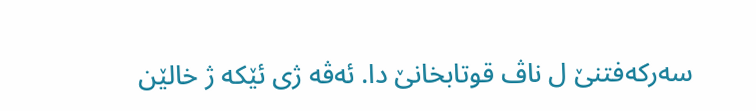سەرکەفتنێ ل ناڤ قوتابخانێ دا. ئەڤە ژی ئێکە ژ خالێن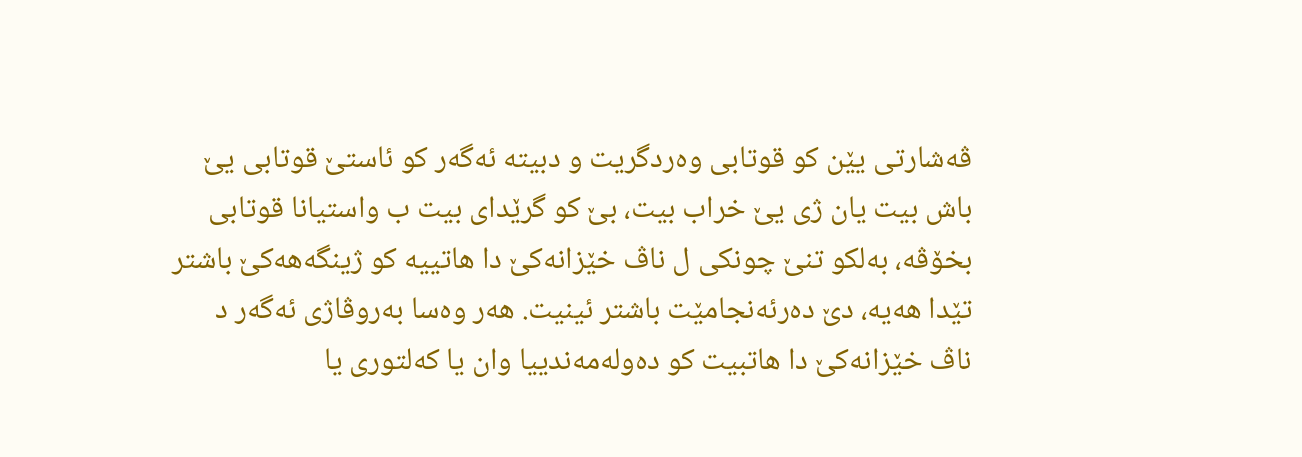ڤەشارتی یێن کو قوتابی وەردگریت و دبیتە ئەگەر کو ئاستێ قوتابی یێ باش بیت یان ژی یێ خراب بیت، بێ کو گرێدای بیت ب واستیانا قوتابی بخۆڤە، بەلکو تنێ چونکی ل ناڤ خێزانەکێ دا هاتییە کو ژینگەهەکێ باشتر تێدا هەیە، دێ دەرئەنجامێت باشتر ئینیت. هەر وەسا بەروڤاژی ئەگەر د ناڤ خێزانەکێ دا هاتبیت کو دەولەمەندییا وان یا کەلتوری یا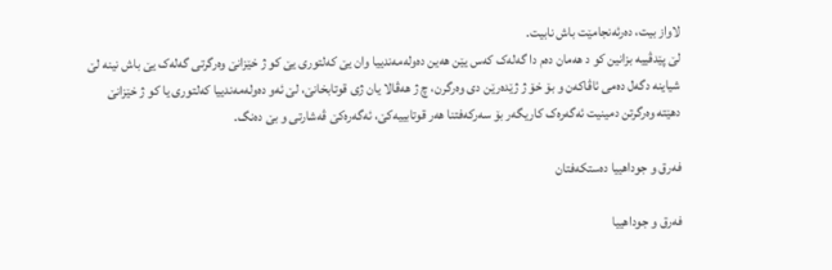لاواز بیت، دەرئەنجامێت باش نابیت.
لێ پێدڤییە بزانین کو د هەمان دەم دا گەلەک کەس یێن هەین دەولەمەندییا وان یێ کەلتوری یێ کو ژ خێزانێ وەرگرتی گەلەک یێ باش نینە لێ شیاینە دگەل دەمی ئاڤاکەن و بۆ خۆ ژ ژێدەرێن دی وەرگرن، چ ژ هەڤالا یان ژی قوتابخانێ، لێ ئەو دەولەمەندییا کەلتوری یا کو ژ خێزانێ دهێتە وەرگرتن دمینیت ئەگەرەک کاریگەر بۆ سەرکەفتنا هەر قوتابییەکێ، ئەگەرەکێ ڤەشارتی و بێ دەنگ.

فەرق و جوداهییا دەستکەفتان

فەرق و جوداهییا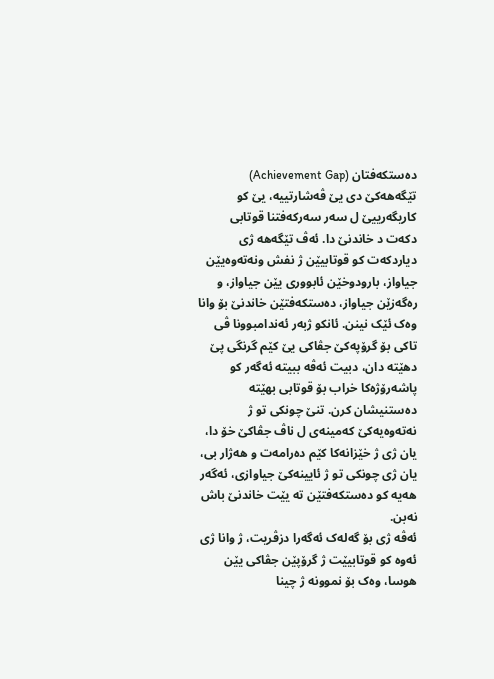دەستکەفتان (Achievement Gap) تێگەهەکێ دی یێ ڤەشارتییە، یێ کو کاریگەرییێ ل سەر سەرکەفتنا قوتابی دکەت د خاندنێ دا. ئەڤ تێگەهە ژی دیاردکەت کو قوتابیێن ژ نفش ونەتەوەیێن جیاواز، بارودوخێن ئابووری یێن جیاواز، و رەگەزێن جیاواز، دەستکەفتێن خاندنێ بۆ وانا وەک ئێک نینن. ئانکو ژبەر ئەندامبوونا ڤی تاکی بۆ گرۆپەکێ جڤاکی یێ کێم گرنگی پێ دهێتە دان، دبیت ئەڤە ببیتە ئەگەر کو پاشەرۆژەکا خراب بۆ قوتابی بهێتە دەستنیشان کرن. تنێ چونکی تو ژ نەتەوەیەکێ کەمینەی ل ناڤ جڤاکێ خۆ دا، یان ژی ژ خێزانەکا کێم دەرامەت و هەژار بی، یان ژی چونکی تو ژ ئایینەکێ جیاوازی، ئەگەر هەیە کو دەستکەفتێن تە یێت خاندنێ باش نەبن.
ئەڤە ژی بۆ گەلەک ئەگەرا دزڤریت، ژ وانا ژی ئەوە کو قوتابیێت ژ گرۆپێن جڤاکی یێن هوسا، وەک بۆ نموونە ژ چینا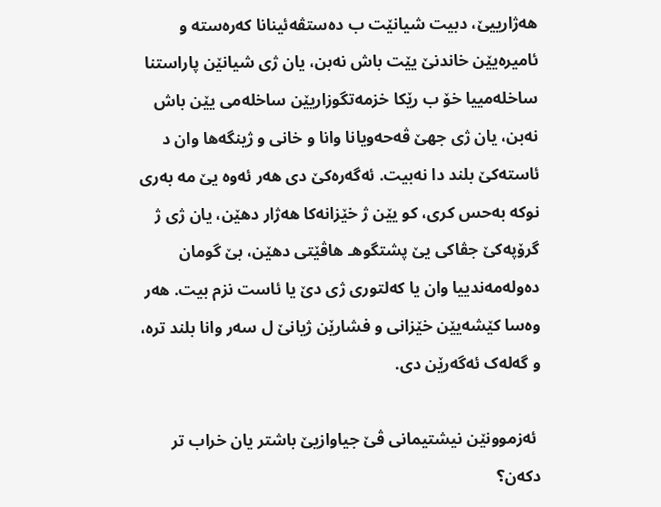هەژارییێ، دبیت شیانێت ب دەستڤەئینانا کەرەستە و ئامیرەیێن خاندنێ یێت باش نەبن، یان ژی شیانێن پاراستنا ساخلەمییا خۆ ب رێکا خزمەتگوزاریێن ساخلەمی یێن باش نەبن، یان ژی جهێ ڤەحەویانا وانا و خانی و ژینگەها وان د ئاستەکێ بلند دا نەبیت. ئەگەرەکێ دی هەر ئەوە یێ مە بەری نوکە بەحس کری، کو یێن ژ خێزانەکا هەژار دهێن، یان ژی ژ گرۆپەکێ جڤاکی یێ پشتگوهـ هاڤێتی دهێن، بێ گومان دەولەمەندییا وان یا کەلتوری ژی دێ یا ئاست نزم بیت. هەر وەسا کێشەیێن خێزانی و فشارێن ژیانێ ل سەر وانا بلند ترە، و گەلەک ئەگەرێن دی.

 ئەزموونێن نیشتیمانی ڤێ جیاوازیێ باشتر یان خراب تر دکەن؟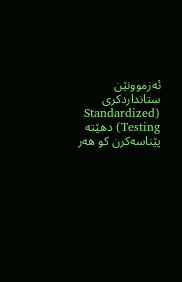ئەزموونێن ستانداردکری (Standardized Testing) د‌هێتە پێناسەکرن کو هەر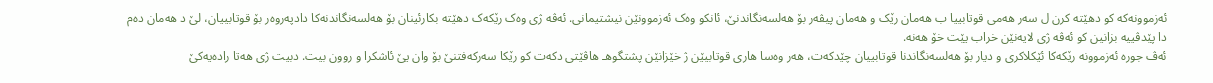ئەزموونەکە کو دهێتە کرن ل سەر هەمی قوتابییا ب هەمان رێک و هەمان پیڤەر بۆ هەلسەنگاندنێ، ئانکو وەک ئەزموونێن نیشتیمانی. ئەڤە ژی وەک رێکەک دهێتە بکارئینان بۆ هەلسەنگاندنەکا دادپەروەر بۆ قوتابییان، لێ د هەمان دەم دا پێدڤییە بزانین کو ئەڤە ژی لایەنێن خراب یێت خۆ هەنە.
ئەڤ جورە ئەزموونە رێکەکا ئێکلاکری و دیار بۆ هەلسەنگاندنا قوتابییان چێدکەت، هەر وەسا هاری قوتابیێن ژ خێزانێن پشتگوهـ هاڤێتی دکەت کو رێکا سەرکەفتنێ بۆ وان یێ ئاشکرا و روون بیت. دبیت ژی هەتا رادەیەکێ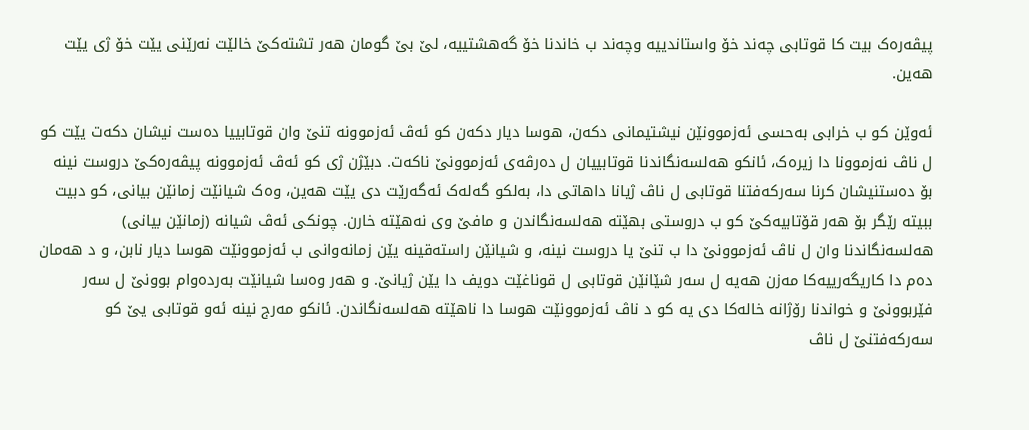پیڤەرەک بیت کا قوتابی چەند خۆ واستاندییە وچەند ب خاندنا خۆ گەهشتییە، لێ بێ گومان هەر تشتەکێ خالێت نەرێنی یێت خۆ ژی یێت هەین.

ئەوێن کو ب خرابی بەحسی ئەزموونێن نیشتیمانی دکەن، هوسا دیار دکەن کو ئەڤ ئەزموونە تنێ وان قوتابییا دەست نیشان دکەت یێت کو ل ناڤ نەزموونا دا زیرەک، ئانکو هەلسەنگاندنا قوتابییان ل دەرڤەی ئەزموونێ ناکەت. دبێژن ژی کو ئەڤ ئەزموونە پیڤەرەکێ دروست نینە بۆ دەستنیشان کرنا سەرکەفتنا قوتابی ل ناڤ ژیانا داهاتی دا، بەلکو گەلەک ئەگەرێت دی یێت هەین، وەک شیانێت زمانێن بیانی، کو دبیت ببیتە رێگر بۆ هەر قۆتابیەکێ کو ب دروستی بهێتە هەلسەنگاندن و مافێ وی نەهێتە خارن. چونکی ئەڤ شیانە (زمانێن بیانی) هەلسەنگاندنا وان ل ناڤ ئەزموونێ دا ب تنێ یا دروست نینە، و شیانێن راستەقینە یێن زمانەوانی ب ئەزموونێت هوسا دیار نابن، و د هەمان دەم دا کاریگەرییەکا مەزن هەیە ل سەر شێانێن قوتابی ل قوناغێت دویف دا یێن ژیانێ. و هەر وەسا شیانێت بەردەوام بوونێ ل سەر فێربوونێ و خواندنا رۆژانە خالەکا دی یە کو د ناڤ ئەزموونێت هوسا دا ناهێتە هەلسەنگاندن. ئانکو مەرج نینە ئەو قوتابی یێ کو سەرکەفتنێ ل ناڤ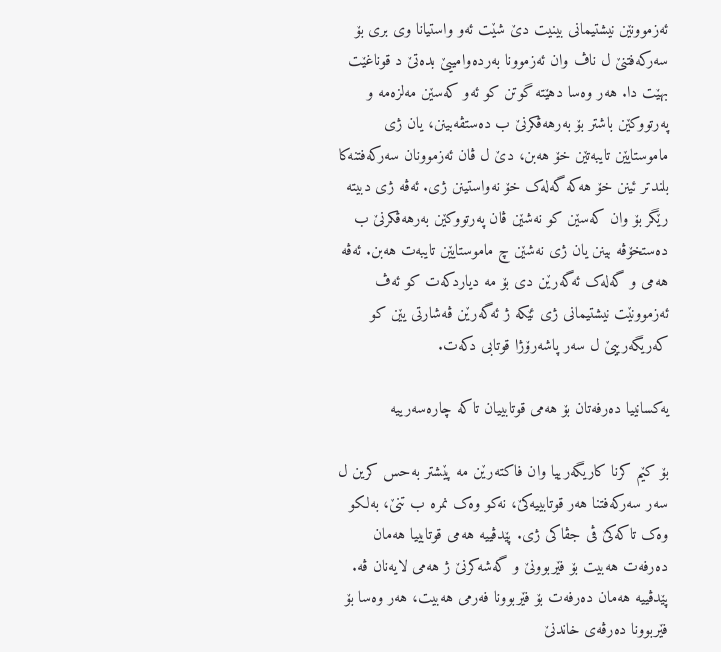ئەزموونێن نیشتیمانی بینیت دێ شێت ئەو واستیانا وی بری بۆ سەرکەفتنێ ل ناڤ وان ئەزموونا بەردەوامییێ بدەتێ د قوناغێت بهێت دا. هەر وەسا دهێتە گوتن کو ئەو کەسێن مەلزەمە و پەرتووکێن باشتر بۆ بەرهەڤکرنێ ب دەستڤەبینن، یان ژی ماموستایێن تایبەتێن خۆ هەبن، دێ ل ڤان ئەزموونان سەرکەفتنەکا بلندتر ئینن خۆ هەکە گەلەک خۆ نەواستینن ژی. ئەڤە ژی دبیتە رێگر بۆ وان کەسێن کو نەشێن ڤان پەرتووکێن بەرهەڤکرنێ ب دەستخۆڤە بینن یان ژی نەشێن چ ماموستایێن تایبەت هەبن. ئەڤە هەمی و گەلەک ئەگەرێن دی بۆ مە دیاردکەت کو ئەڤ ئەزموونێت نیشتیمانی ژی ئێکە ژ ئەگەرێن ڤەشارتی یێن کو کەریگەرییێ ل سەر پاشەرۆژا قوتابی دکەت.

یەکسانییا دەرفەتان بۆ هەمی قوتابییان تاکە چارەسەرییە

بۆ کێم کرنا کاریگەرییا وان فاکتەرێن مە پێشتر بەحس کرین ل سەر سەرکەفتنا هەر قوتابییەکێ، نەکو وەک نمرە ب تنێ، بەلکو وەک تاکەکێ ڤی جڤاکی ژی. پێدڤییە هەمی قوتابییا هەمان دەرفەت هەبیت بۆ فێربوونێ و گەشەکرنێ ژ هەمی لایەنان ڤە. پێدڤییە هەمان دەرفەت بۆ فێربوونا فەرمی هەبیت، هەر وەسا بۆ فێربوونا دەرڤەی خاندنێ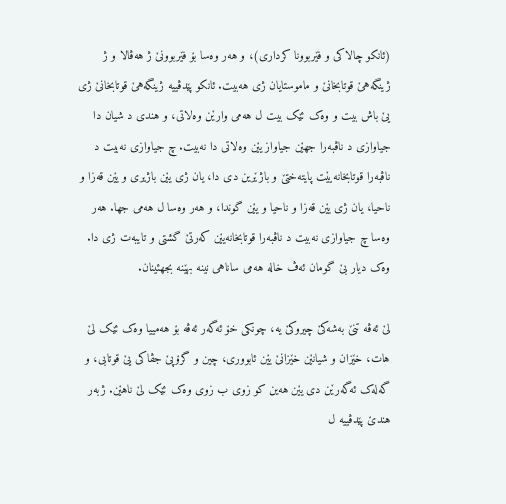(ئانکو چالاکی و فێربوونا کرداری)، و هەر وەسا بۆ فێربوونێ ژ هەڤالا و ژ ژینگەهێ قوتابخانێ و ماموستایان ژی هەبیت. ئانکو پێدڤییە ژینگەهێ قوتابخانێ ژی یێ باش بیت و وەک ئێک بیت ل هەمی وارێن وەلاتی، و هندی د شیان دا جیاوازی د ناڤبەرا جهێن جیاواز یێن وەلاتی دا نەبیت. چ جیاوازی نەبیت د ناڤبەرا قوتابخانەیێت پایتەختێ و باژێرین دی دا، یان ژی یێن باژیری و یێن قەزا و ناحیا، یان ژی یێن قەزا و ناحیا و یێن گوندا، و هەر وەسا ل هەمی جها. هەر وەسا چ جیاوازی نەبیت د ناڤبەرا قوتابخانەیێن کەرتێ گشتی و تایبەت ژی دا. وەک دیار بێ گومان ئەڤ خالە هەمی ساناهی نینە بهێنە بجهئینان.

لێ ئەڤە تنێ بەشەکێ چیروکێ یە، چونکی خۆ ئەگەر ئەڤە بۆ هەمییا وەک ئێک لێ هات، خێزان و شیانێن خێزانێ یێن ئابووری، چین و گرۆپێ جڤاکی یێ قوتابی، و گەلەک ئەگەرێن دی یێن هەین کو زوی ب زوی وەک ئێک لێ ناهێن. ژبەر هندێ پێدڤییە ل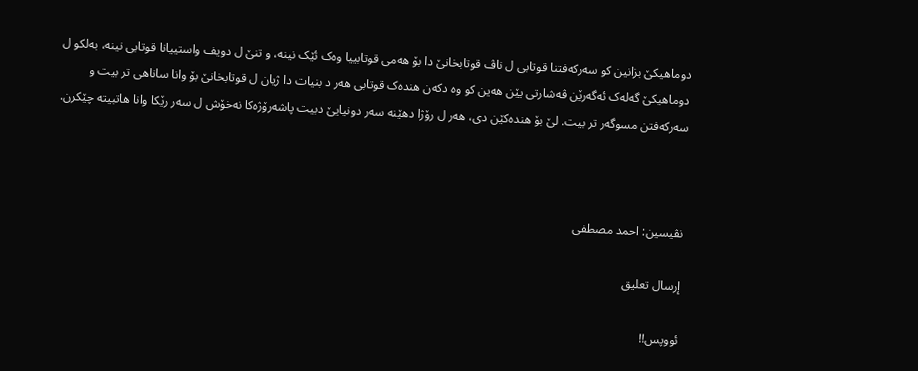دوماهیکێ بزانین کو سەرکەفتنا قوتابی ل ناڤ قوتابخانێ دا بۆ هەمی قوتابییا وەک ئێک نینە، و تنێ ل دویف واستییانا قوتابی نینە، بەلکو ل دوماهیکێ گەلەک ئەگەرێن ڤەشارتی یێن هەین کو وە دکەن هندەک قوتابی هەر د بنیات دا ژیان ل قوتابخانێ بۆ وانا ساناهی تر بیت و سەرکەفتن مسوگەر تر بیت. لێ بۆ هندەکێن دی، هەر ل رۆژا دهێنە سەر دونیایێ دبیت پاشەرۆژەکا نەخۆش ل سەر رێکا وانا هاتبیتە چێکرن.



نڤیسین: احمد مصطفى

إرسال تعليق

ئووپس!!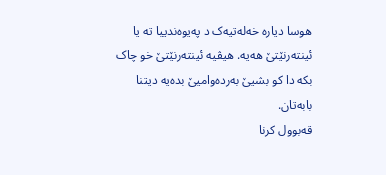هوسا دیارە خەلەتیەک د پەیوەندییا تە یا ئینتەرنێتێ هەیە. هیڤیە ئینتەرنێتێ خو چاک بکە دا کو بشیێ بەردەوامیێ بدەیە دیتنا بابەتان.
قەبوول کرنا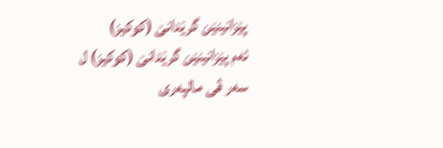پێزانینێن گرێدانێ (کوکیز)
ئەم پێزانینێن گرێدانێ (کوکیز) ل سەر ڤی مالپەری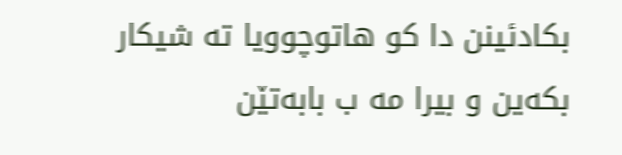بکادئینن دا کو هاتوچوویا تە شیکار بکەین و بیرا مە ب بابەتێن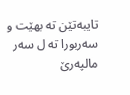تایبەتێن تە بهێت و سەربورا تە ل سەر مالپەرێ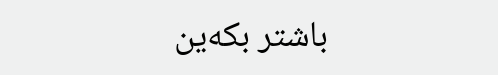باشتر بکەین